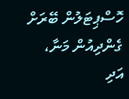ހޮސްޕިޓަލުން ބޭރަށް ގެންދިއުން މަނާ، އަދި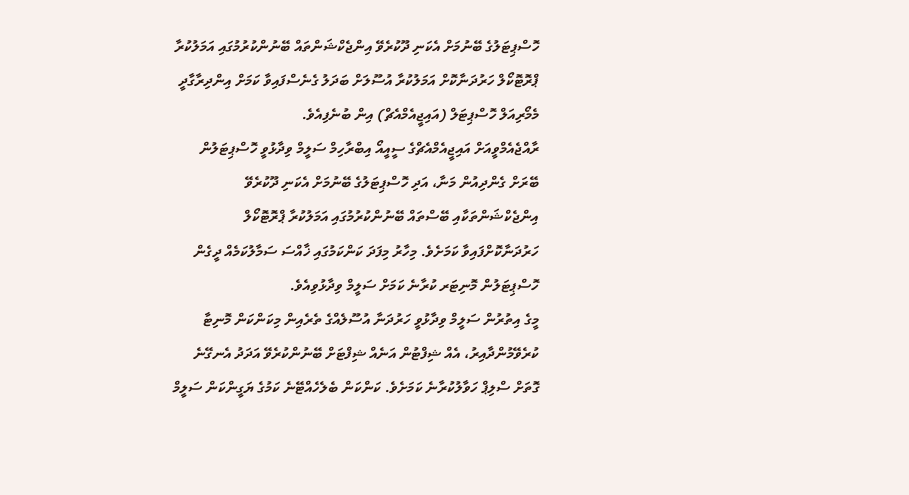ހޮސްޕިޓަލުގެ ބޭނުމަށް އެކަނި ދޫކުރެވޭ އިންޖެކްޝަންތައް ބޭނުންކުރުމުގައި އަމަލުކުރާ ޕްރޮޓޮކޯލް ހަރުދަނާކޮށް އަމަލުކުރާ އުސޫލަށް ބަދަލު ގެނެސްފައިވާ ކަމަށް އިންދިރާގާދީ މެމޯރިއަލް ހޮސްޕިޓަލް (އައިޖީއެމްއެޗް) އިން ބުނެފިއެވެ.
ރާއްޖެއެމްވީއަށް އައިޖީއެމްއެޗްގެ ސީއީއޯ އިބްރާހިމް ސަލީމް ވިދާޅުވީ ހޮސްޕިޓަލުން ބޭރަށް ގެންދިއުން މަނާ، އަދި ހޮސްޕިޓަލުގެ ބޭނުމަށް އެކަނި ދޫކުރެވޭ އިންޖެކްޝަންތަކާއި ބޭސްތައް ބޭނުންކުރުމުގައި އަމަލުކުރާ ޕްރޮޓޮކޯލް ހަރުދަނާކޮށްފައިވާ ކަމަށެވެ. މިހާރު މިފަދަ ކަންކަމުގައި ޚާއްސަ ސަމާލުކަމެއް ދީގެން ހޮސްޕިޓަލުން މޮނިޓަރ ކުރާނެ ކަމަށް ސަލީމް ވިދާޅުވިއެވެ.
މީގެ އިތުރުން ސަލީމް ވިދާޅުވީ ހަރުދަނާ އުސޫލެއްގެ ތެރެއިން މިކަންކަން މޮނިޓާ ކުރެވޭމުންދާއިރު، އެއް ޝިފްޓުން އަނެއް ޝިފްޓަށް ބޭނުންކުރެވޭ އަދަދު އެނގޭނެ ގޮތަށް ސްލިޕް ހަވާލުކުރާނެ ކަމަށެވެ. ކަންކަން ބެލެހެއްޓޭނެ ކަމުގެ ޔަގީންކަން ސަލީމް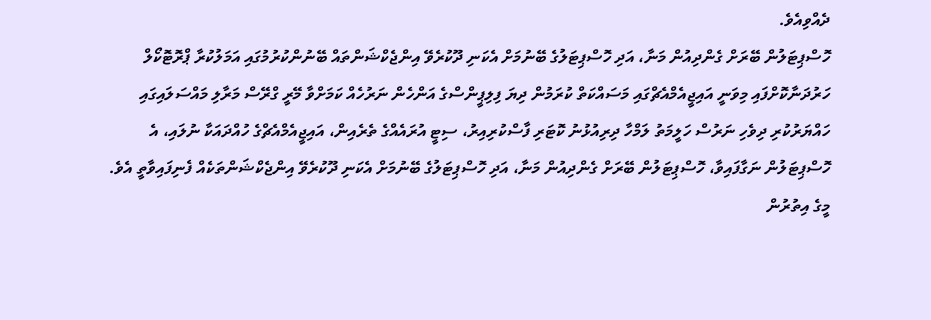ދެއްވިއެވެ.
ހޮސްޕިޓަލުން ބޭރަށް ގެންދިއުން މަނާ، އަދި ހޮސްޕިޓަލުގެ ބޭނުމަށް އެކަނި ދޫކުރެވޭ އިންޖެކްޝަންތައް ބޭނުންކުރުމުގައި އަމަލުކުރާ ޕްރޮޓޮކޯލް ހަރުދަނާކޮށްފައި މިވަނީ އައިޖީއެމްއެޗްގައި މަސައްކަތް ކުރަމުން ދިޔަ ފިލިޕީންސްގެ އަންހެން ނަރުހެއް ކަމަށްވާ މޭރީ ގްރޭސް މަރާލި މައްސަލައިގައި ހައްޔަރުކުރި ދިވެހި ނަރުސް ހަލީމަތު ލަމްހާ ދިރިއުޅުނު ކޮޓަރި ފާސްކުރިއިރު، ސިޓީ އުރައެއްގެ ތެރެއިން، އައިޖީއެމްއެޗްގެ ހުއްދައަކާ ނުލައި، އެ ހޮސްޕިޓަލުން ނަގާފައިވާ، ހޮސްޕިޓަލުން ބޭރަށް ގެންދިއުން މަނާ، އަދި ހޮސްޕިޓަލުގެ ބޭނުމަށް އެކަނި ދޫކުރެވޭ އިންޖެކްޝަންތަކެއް ފެނިފައިވާތީ އެވެ.
މީގެ އިތުރުން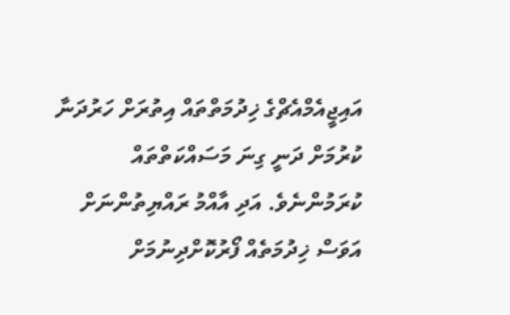އައިޖީއެމްއެޗްގެ ޚިދުމަތްތައް އިތުރަށް ހަރުދަނާ ކުރުމަށް ދަނީ ގިނަ މަސައްކަތްތައް ކުރަމުންނެވެ. އަދި އާއްމު ރައްޔިތުންނަށް އަވަސް ޚިދުމަތެއް ފޯރުކޮށްދިނުމަށް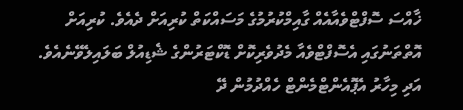ޚާއްސަ ސޮފްޓްވެއާއެއް ގާއިމްކުރުމުގެ މަސައްކަތް ކުރިއަށް ދެއެވެ. ކުރިއަށް އޮތްތަނުގައި އެސޮފްޓްވެއާ މެދުވެރިކޮށް ޑޮކްޓަރުންގެ ޝެޑިއުލް ބަލައިލެވޭނެއެވެ. އަދި މިހާރު އެޕޮއެންޓްމެންޓް ހެއްދުމުން ދޭ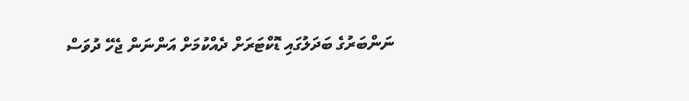ނަންބަރުގެ ބަދަލުގައި ޑޮކްޓަރަށް ދެއްކުމަށް އަންނަން ޖެހޭ ދުވަސް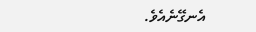އެނގޭނެއެވެ.